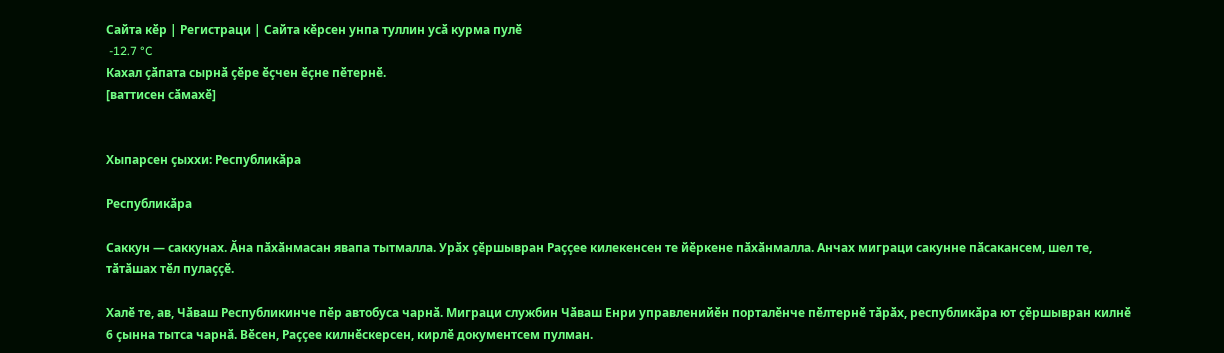Сайта кӗр | Регистраци | Сайта кӗрсен унпа туллин усӑ курма пулӗ
 -12.7 °C
Кахал ҫӑпата сырнӑ ҫӗре ӗҫчен ӗҫне пӗтернӗ.
[ваттисен сӑмахӗ]


Хыпарсен ҫыххи: Республикӑра

Республикӑра

Саккун — саккунах. Ӑна пӑхӑнмасан явапа тытмалла. Урӑх ҫӗршывран Раҫҫее килекенсен те йӗркене пӑхӑнмалла. Анчах миграци сакунне пӑсакансем, шел те, тӑтӑшах тӗл пулаҫҫӗ.

Халӗ те, ав, Чӑваш Республикинче пӗр автобуса чарнӑ. Миграци службин Чӑваш Енри управленийӗн порталӗнче пӗлтернӗ тӑрӑх, республикӑра ют ҫӗршывран килнӗ 6 ҫынна тытса чарнӑ. Вӗсен, Раҫҫее килнӗскерсен, кирлӗ документсем пулман.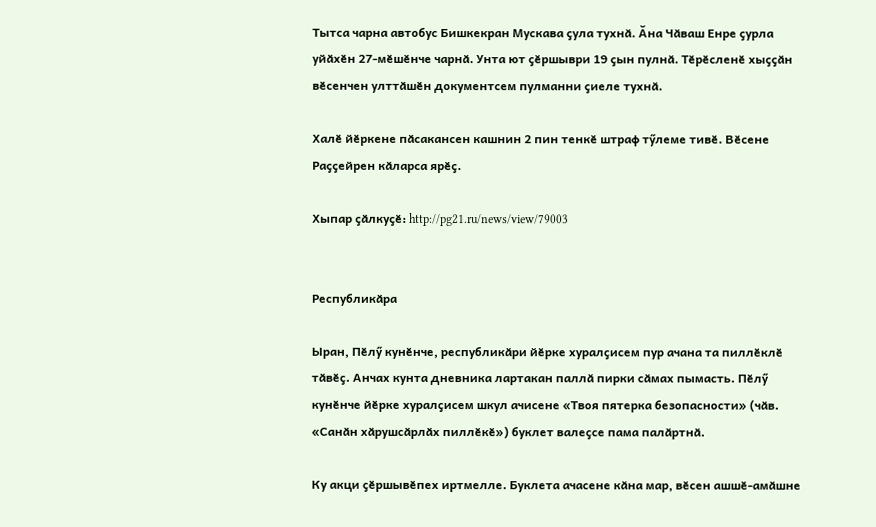Тытса чарна автобус Бишкекран Мускава ҫула тухнӑ. Ӑна Чӑваш Енре ҫурла уйӑхӗн 27-мӗшӗнче чарнӑ. Унта ют ҫӗршыври 19 ҫын пулнӑ. Тӗрӗсленӗ хыҫҫӑн вӗсенчен улттӑшӗн документсем пулманни ҫиеле тухнӑ.

Халӗ йӗркене пӑсакансен кашнин 2 пин тенкӗ штраф тӳлеме тивӗ. Вӗсене Раҫҫейрен кӑларса ярӗҫ.

Хыпар ҫӑлкуҫӗ: http://pg21.ru/news/view/79003


Республикӑра

Ыран, Пӗлӳ кунӗнче, республикӑри йӗрке хуралҫисем пур ачана та пиллӗклӗ тӑвӗҫ. Анчах кунта дневника лартакан паллӑ пирки сӑмах пымасть. Пӗлӳ кунӗнче йӗрке хуралҫисем шкул ачисене «Твоя пятерка безопасности» (чӑв. «Санӑн хӑрушсӑрлӑх пиллӗкӗ») буклет валеҫсе пама палӑртнӑ.

Ку акци ҫӗршывӗпех иртмелле. Буклета ачасене кӑна мар, вӗсен ашшӗ-амӑшне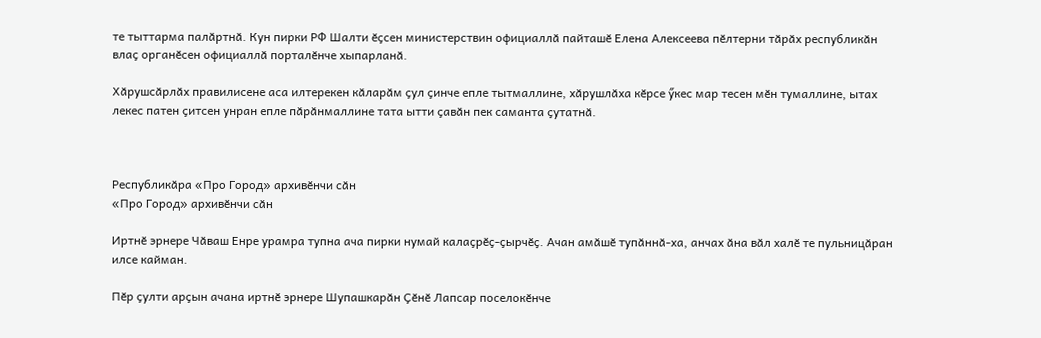те тыттарма палӑртнӑ. Кун пирки РФ Шалти ӗҫсен министерствин официаллӑ пайташӗ Елена Алексеева пӗлтерни тӑрӑх республикӑн влаҫ органӗсен официаллӑ порталӗнче хыпарланӑ.

Хӑрушсӑрлӑх правилисене аса илтерекен кӑларӑм ҫул ҫинче епле тытмаллине, хӑрушлӑха кӗрсе ӳкес мар тесен мӗн тумаллине, ытах лекес патен ҫитсен унран епле пӑрӑнмаллине тата ытти ҫавӑн пек саманта ҫутатнӑ.



Республикӑра «Про Город» архивӗнчи сӑн
«Про Город» архивӗнчи сӑн

Иртнӗ эрнере Чӑваш Енре урамра тупна ача пирки нумай калаҫрӗҫ-ҫырчӗҫ. Ачан амӑшӗ тупӑннӑ-ха, анчах ӑна вӑл халӗ те пульницӑран илсе кайман.

Пӗр ҫулти арҫын ачана иртнӗ эрнере Шупашкарӑн Ҫӗнӗ Лапсар поселокӗнче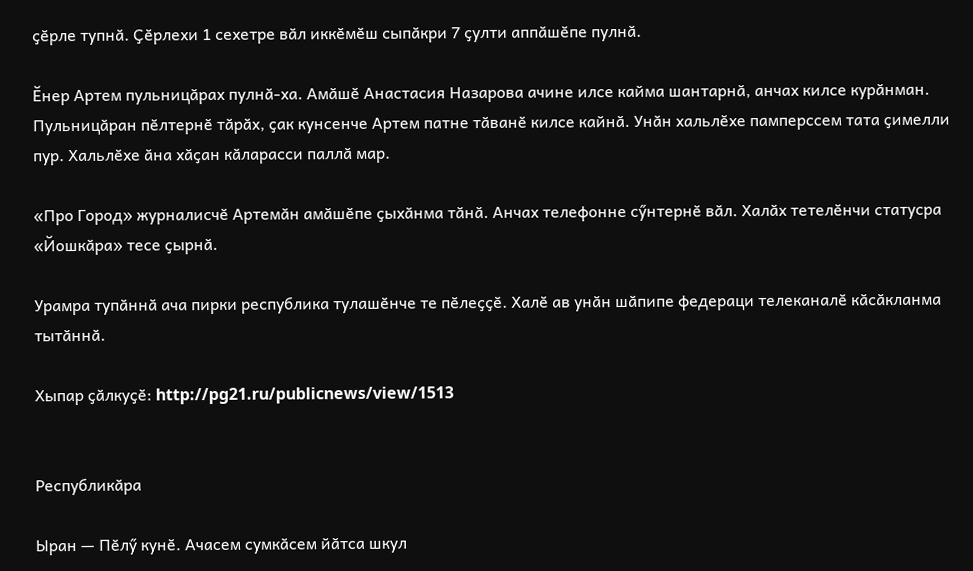ҫӗрле тупнӑ. Ҫӗрлехи 1 сехетре вӑл иккӗмӗш сыпӑкри 7 ҫулти аппӑшӗпе пулнӑ.

Ӗнер Артем пульницӑрах пулнӑ-ха. Амӑшӗ Анастасия Назарова ачине илсе кайма шантарнӑ, анчах килсе курӑнман. Пульницӑран пӗлтернӗ тӑрӑх, ҫак кунсенче Артем патне тӑванӗ килсе кайнӑ. Унӑн хальлӗхе памперссем тата ҫимелли пур. Хальлӗхе ӑна хӑҫан кӑларасси паллӑ мар.

«Про Город» журналисчӗ Артемӑн амӑшӗпе ҫыхӑнма тӑнӑ. Анчах телефонне сӳнтернӗ вӑл. Халӑх тетелӗнчи статусра «Йошкӑра» тесе ҫырнӑ.

Урамра тупӑннӑ ача пирки республика тулашӗнче те пӗлеҫҫӗ. Халӗ ав унӑн шӑпипе федераци телеканалӗ кӑсӑкланма тытӑннӑ.

Хыпар ҫӑлкуҫӗ: http://pg21.ru/publicnews/view/1513


Республикӑра

Ыран — Пӗлӳ кунӗ. Ачасем сумкӑсем йӑтса шкул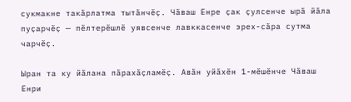сукмакне такӑрлатма тытӑнчӗҫ. Чӑваш Енре ҫак ҫулсенче ырӑ йӑла пуҫарчӗҫ — пӗлтерӗшлӗ уявсенче лавккасенче эрех-сӑра сутма чарчӗҫ.

Ыран та ку йӑлана пӑрахӑҫламӗҫ. Авӑн уйӑхӗн 1-мӗшӗнче Чӑваш Енри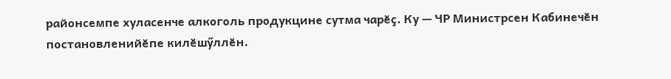районсемпе хуласенче алкоголь продукцине сутма чарӗҫ. Ку — ЧР Министрсен Кабинечӗн постановленийӗпе килӗшӳллӗн.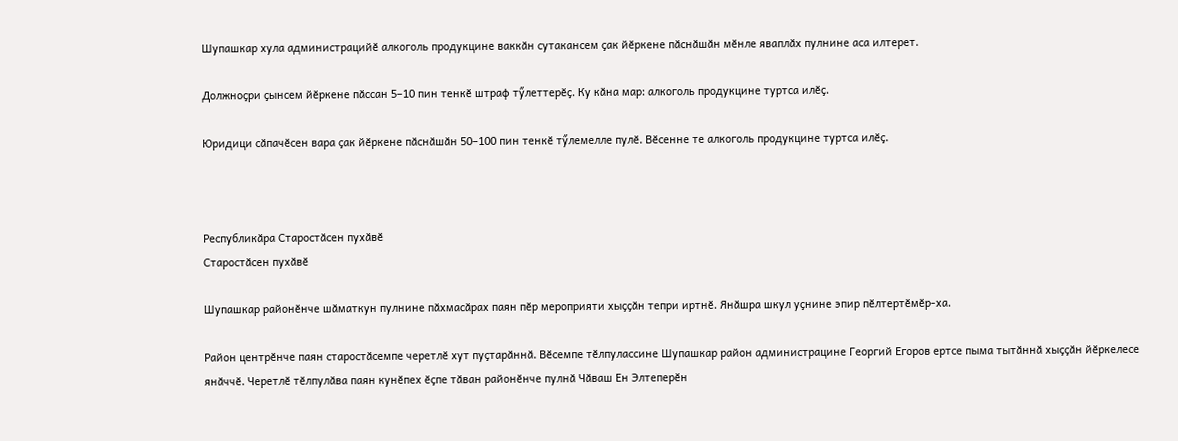Шупашкар хула администрацийӗ алкоголь продукцине ваккӑн сутакансем ҫак йӗркене пӑснӑшӑн мӗнле яваплӑх пулнине аса илтерет.

Должноҫри ҫынсем йӗркене пӑссан 5–10 пин тенкӗ штраф тӳлеттерӗҫ. Ку кӑна мар: алкоголь продукцине туртса илӗҫ.

Юридици сӑпачӗсен вара ҫак йӗркене пӑснӑшӑн 50–100 пин тенкӗ тӳлемелле пулӗ. Вӗсенне те алкоголь продукцине туртса илӗҫ.



Республикӑра Старостӑсен пухӑвӗ
Старостӑсен пухӑвӗ

Шупашкар районӗнче шӑматкун пулнине пӑхмасӑрах паян пӗр мероприяти хыҫҫӑн тепри иртнӗ. Янӑшра шкул уҫнине эпир пӗлтертӗмӗр-ха.

Район центрӗнче паян старостӑсемпе черетлӗ хут пуҫтарӑннӑ. Вӗсемпе тӗлпулассине Шупашкар район администрацине Георгий Егоров ертсе пыма тытӑннӑ хыҫҫӑн йӗркелесе янӑччӗ. Черетлӗ тӗлпулӑва паян кунӗпех ӗҫпе тӑван районӗнче пулнӑ Чӑваш Ен Элтеперӗн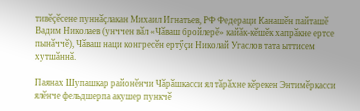тивӗҫӗсене пуннӑҫлакан Михаил Игнатьев, РФ Федераци Канашӗн пайташӗ Вадим Николаев (унччен вӑл «Чӑваш бройлерӗ» кайӑк-кӗшӗк хапрӑкне ертсе пынӑччӗ), Чӑваш наци конгресӗн ертӳҫи Николай Угаслов тата ыттисем хутшӑннӑ.

Паянах Шупашкар районӗнчи Чӑрӑшкасси ял тӑрӑхне кӗрекен Энтимӗркасси ялӗнче фельдшерпа акушер пункчӗ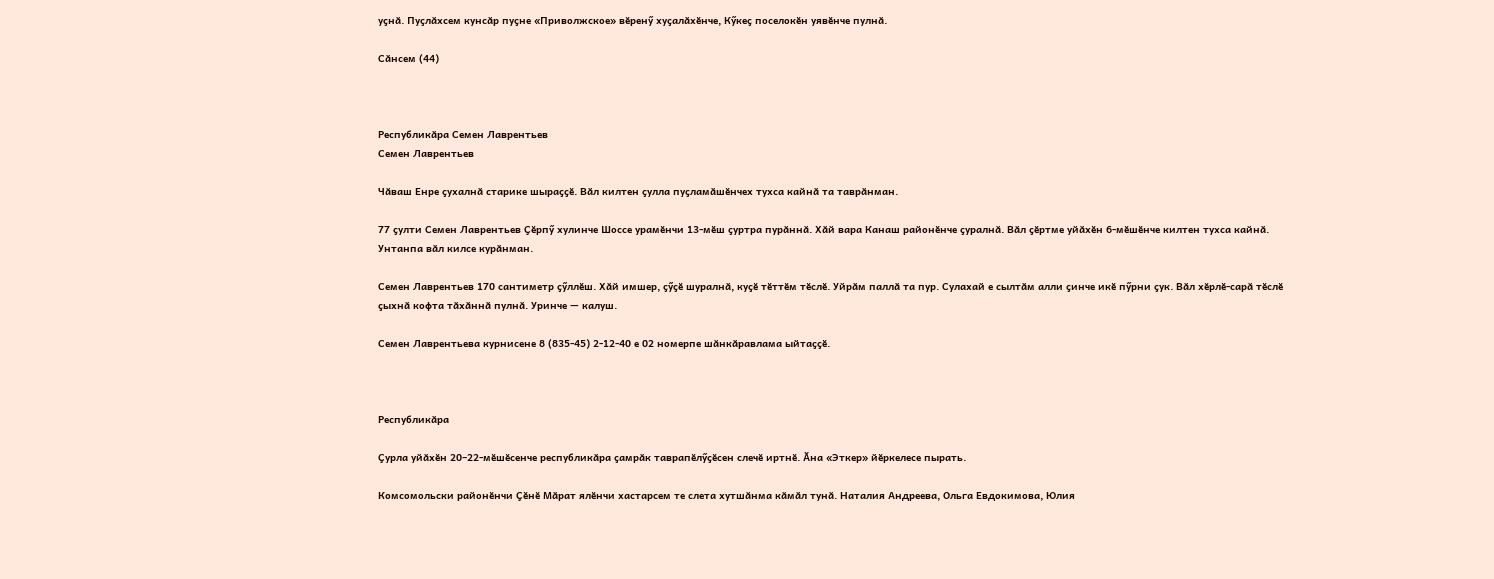уҫнӑ. Пуҫлӑхсем кунсӑр пуҫне «Приволжское» вӗренӳ хуҫалӑхӗнче, Кӳкеҫ поселокӗн уявӗнче пулнӑ.

Сӑнсем (44)



Республикӑра Семен Лаврентьев
Семен Лаврентьев

Чӑваш Енре ҫухалнӑ старике шыраҫҫӗ. Вӑл килтен ҫулла пуҫламӑшӗнчех тухса кайнӑ та таврӑнман.

77 ҫулти Семен Лаврентьев Ҫӗрпӳ хулинче Шоссе урамӗнчи 13-мӗш ҫуртра пурӑннӑ. Хӑй вара Канаш районӗнче ҫуралнӑ. Вӑл ҫӗртме уйӑхӗн 6-мӗшӗнче килтен тухса кайнӑ. Унтанпа вӑл килсе курӑнман.

Семен Лаврентьев 170 сантиметр ҫӳллӗш. Хӑй имшер, ҫӳҫӗ шуралнӑ, куҫӗ тӗттӗм тӗслӗ. Уйрӑм паллӑ та пур. Сулахай е сылтӑм алли ҫинче икӗ пӳрни ҫук. Вӑл хӗрлӗ-сарӑ тӗслӗ ҫыхнӑ кофта тӑхӑннӑ пулнӑ. Уринче — калуш.

Семен Лаврентьева курнисене 8 (835-45) 2-12-40 е 02 номерпе шӑнкӑравлама ыйтаҫҫӗ.



Республикӑра

Ҫурла уйӑхӗн 20–22-мӗшӗсенче республикӑра ҫамрӑк таврапӗлӳҫӗсен слечӗ иртнӗ. Ӑна «Эткер» йӗркелесе пырать.

Комсомольски районӗнчи Ҫӗнӗ Мӑрат ялӗнчи хастарсем те слета хутшӑнма кӑмӑл тунӑ. Наталия Андреева, Ольга Евдокимова, Юлия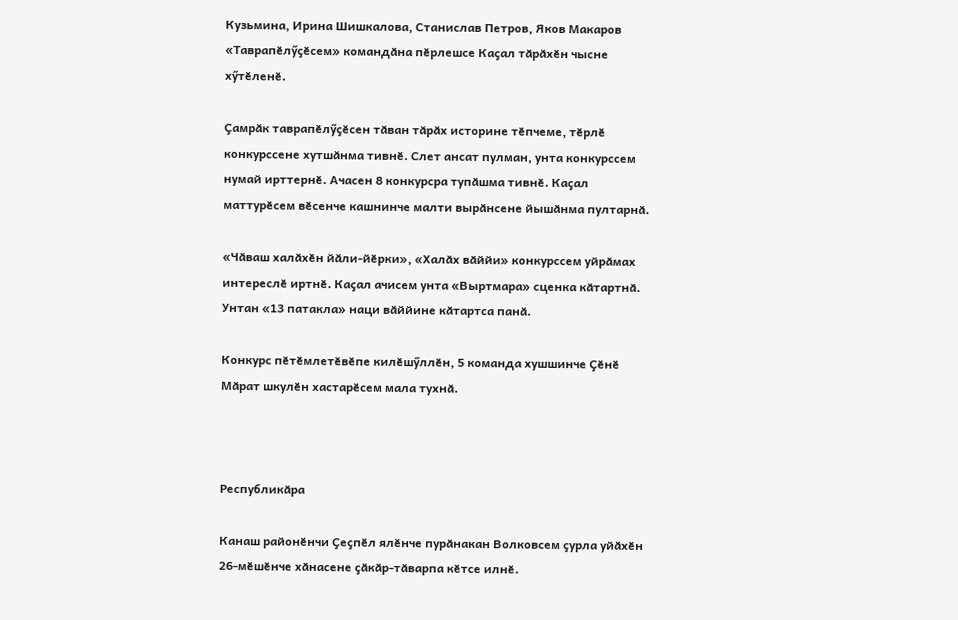Кузьмина, Ирина Шишкалова, Станислав Петров, Яков Макаров «Таврапӗлӳҫӗсем» командӑна пӗрлешсе Каҫал тӑрӑхӗн чысне хӳтӗленӗ.

Ҫамрӑк таврапӗлӳҫӗсен тӑван тӑрӑх историне тӗпчеме, тӗрлӗ конкурссене хутшӑнма тивнӗ. Слет ансат пулман, унта конкурссем нумай ирттернӗ. Ачасен 8 конкурсра тупӑшма тивнӗ. Каҫал маттурӗсем вӗсенче кашнинче малти вырӑнсене йышӑнма пултарнӑ.

«Чӑваш халӑхӗн йӑли-йӗрки», «Халӑх вӑййи» конкурссем уйрӑмах интереслӗ иртнӗ. Каҫал ачисем унта «Выртмара» сценка кӑтартнӑ. Унтан «13 патакла» наци вӑййине кӑтартса панӑ.

Конкурс пӗтӗмлетӗвӗпе килӗшӳллӗн, 5 команда хушшинче Ҫӗнӗ Мӑрат шкулӗн хастарӗсем мала тухнӑ.



Республикӑра

Канаш районӗнчи Ҫеҫпӗл ялӗнче пурӑнакан Волковсем ҫурла уйӑхӗн 26-мӗшӗнче хӑнасене ҫӑкӑр-тӑварпа кӗтсе илнӗ.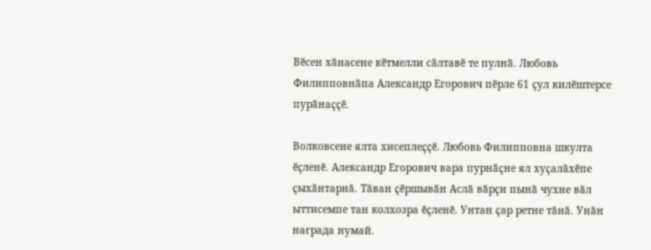Вӗсен хӑнасене кӗтмелли сӑлтавӗ те пулнӑ. Любовь Филипповнӑпа Александр Егорович пӗрле 61 ҫул килӗштерсе пурӑнаҫҫӗ.

Волковсене ялта хисеплеҫҫӗ. Любовь Филипповна шкулта ӗҫленӗ. Александр Егорович вара пурнӑҫне ял хуҫалӑхӗпе ҫыхӑнтарнӑ. Тӑван ҫӗршывӑн Аслӑ вӑрҫи пынӑ чухне вӑл ыттисемпе тан колхозра ӗҫленӗ. Унтан ҫар ретне тӑнӑ. Унӑн награда нумай.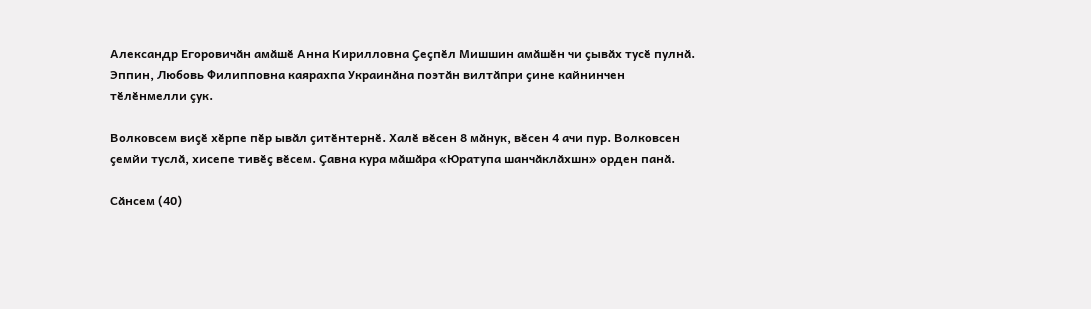Александр Егоровичӑн амӑшӗ Анна Кирилловна Ҫеҫпӗл Мишшин амӑшӗн чи ҫывӑх тусӗ пулнӑ. Эппин, Любовь Филипповна каярахпа Украинӑна поэтӑн вилтӑпри ҫине кайнинчен тӗлӗнмелли ҫук.

Волковсем виҫӗ хӗрпе пӗр ывӑл ҫитӗнтернӗ. Халӗ вӗсен 8 мӑнук, вӗсен 4 ачи пур. Волковсен ҫемйи туслӑ, хисепе тивӗҫ вӗсем. Ҫавна кура мӑшӑра «Юратупа шанчӑклӑхшн» орден панӑ.

Сӑнсем (40)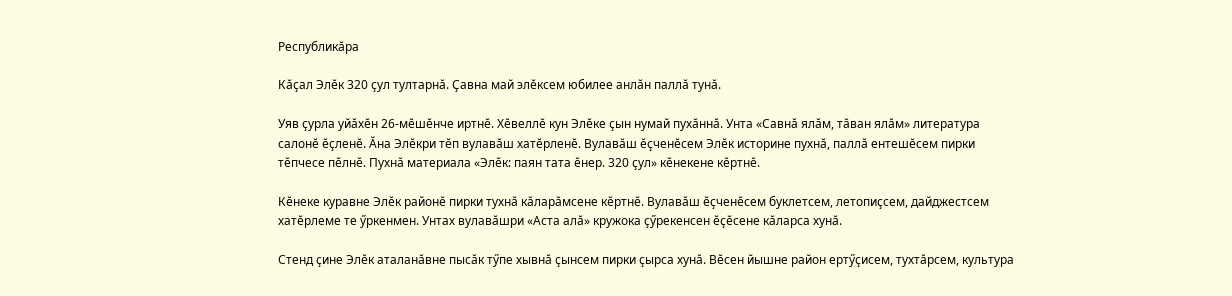Республикӑра

Кӑҫал Элӗк 320 ҫул тултарнӑ. Ҫавна май элӗксем юбилее анлӑн паллӑ тунӑ.

Уяв ҫурла уйӑхӗн 26-мӗшӗнче иртнӗ. Хӗвеллӗ кун Элӗке ҫын нумай пухӑннӑ. Унта «Савнӑ ялӑм, тӑван ялӑм» литература салонӗ ӗҫленӗ. Ӑна Элӗкри тӗп вулавӑш хатӗрленӗ. Вулавӑш ӗҫченӗсем Элӗк историне пухнӑ, паллӑ ентешӗсем пирки тӗпчесе пӗлнӗ. Пухнӑ материала «Элӗк: паян тата ӗнер. 320 ҫул» кӗнекене кӗртнӗ.

Кӗнеке куравне Элӗк районӗ пирки тухнӑ кӑларӑмсене кӗртнӗ. Вулавӑш ӗҫченӗсем буклетсем, летопиҫсем, дайджестсем хатӗрлеме те ӳркенмен. Унтах вулавӑшри «Аста алӑ» кружока ҫӳрекенсен ӗҫӗсене кӑларса хунӑ.

Стенд ҫине Элӗк аталанӑвне пысӑк тӳпе хывнӑ ҫынсем пирки ҫырса хунӑ. Вӗсен йышне район ертӳҫисем, тухтӑрсем, культура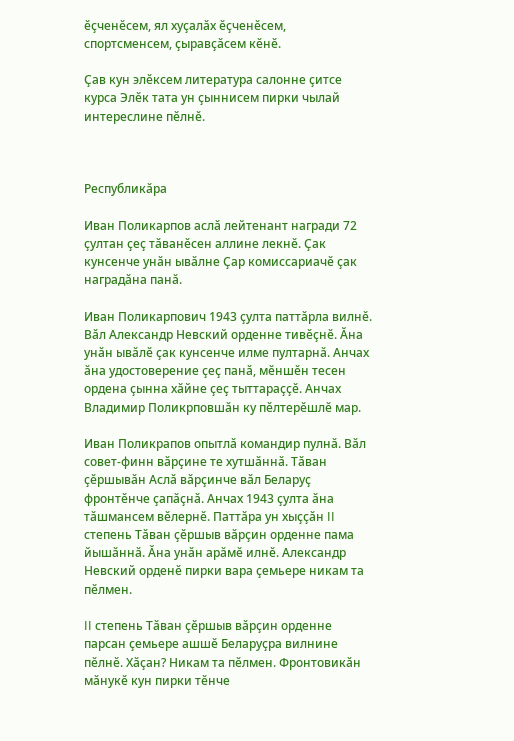ӗҫченӗсем, ял хуҫалӑх ӗҫченӗсем, спортсменсем, ҫыравҫӑсем кӗнӗ.

Ҫав кун элӗксем литература салонне ҫитсе курса Элӗк тата ун ҫыннисем пирки чылай интереслине пӗлнӗ.



Республикӑра

Иван Поликарпов аслӑ лейтенант награди 72 ҫултан ҫеҫ тӑванӗсен аллине лекнӗ. Ҫак кунсенче унӑн ывӑлне Ҫар комиссариачӗ ҫак наградӑна панӑ.

Иван Поликарпович 1943 ҫулта паттӑрла вилнӗ. Вӑл Александр Невский орденне тивӗҫнӗ. Ӑна унӑн ывӑлӗ ҫак кунсенче илме пултарнӑ. Анчах ӑна удостоверение ҫеҫ панӑ, мӗншӗн тесен ордена ҫынна хӑйне ҫеҫ тыттараҫҫӗ. Анчах Владимир Поликрповшӑн ку пӗлтерӗшлӗ мар.

Иван Поликрапов опытлӑ командир пулнӑ. Вӑл совет-финн вӑрҫине те хутшӑннӑ. Тӑван ҫӗршывӑн Аслӑ вӑрҫинче вӑл Беларуҫ фронтӗнче ҫапӑҫнӑ. Анчах 1943 ҫулта ӑна тӑшмансем вӗлернӗ. Паттӑра ун хыҫҫӑн II степень Тӑван ҫӗршыв вӑрҫин орденне пама йышӑннӑ. Ӑна унӑн арӑмӗ илнӗ. Александр Невский орденӗ пирки вара ҫемьере никам та пӗлмен.

II степень Тӑван ҫӗршыв вӑрҫин орденне парсан ҫемьере ашшӗ Беларуҫра вилнине пӗлнӗ. Хӑҫан? Никам та пӗлмен. Фронтовикӑн мӑнукӗ кун пирки тӗнче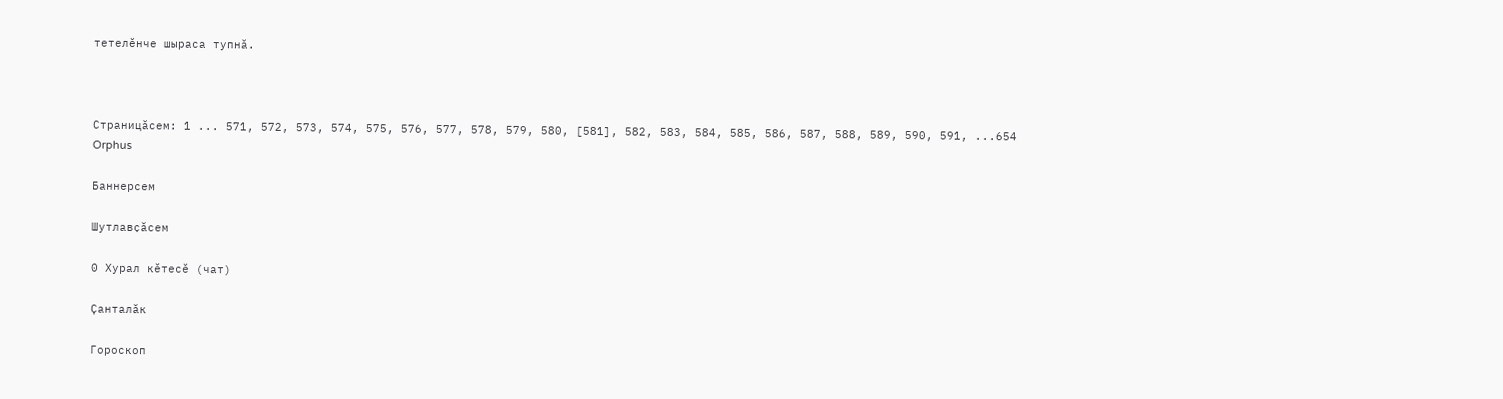тетелӗнче шыраса тупнӑ.



Страницӑсем: 1 ... 571, 572, 573, 574, 575, 576, 577, 578, 579, 580, [581], 582, 583, 584, 585, 586, 587, 588, 589, 590, 591, ...654
Orphus

Баннерсем

Шутлавҫӑсем

0 Хурал кӗтесӗ (чат)

Ҫанталӑк

Гороскоп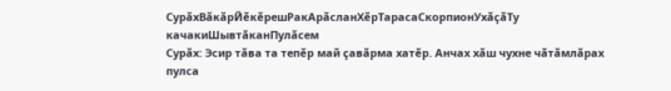СурӑхВӑкӑрЙӗкӗрешРакАрӑсланХӗрТарасаСкорпионУхӑҫӑТу качакиШывтӑканПулӑсем
Сурӑх: Эсир тӑва та тепӗр май ҫавӑрма хатӗр. Анчах хӑш чухне чӑтӑмлӑрах пулса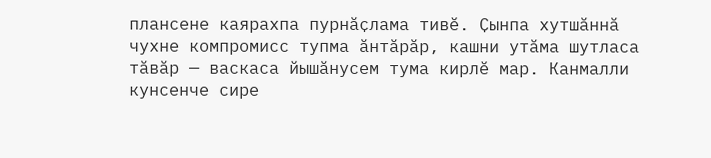плансене каярахпа пурнӑҫлама тивӗ. Ҫынпа хутшӑннӑ чухне компромисс тупма ӑнтӑрӑр, кашни утӑма шутласа тӑвӑр — васкаса йышӑнусем тума кирлӗ мар. Канмалли кунсенче сире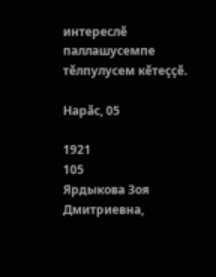интереслӗ паллашусемпе тӗлпулусем кӗтеҫҫӗ.

Нарӑс, 05

1921
105
Ярдыкова Зоя Дмитриевна,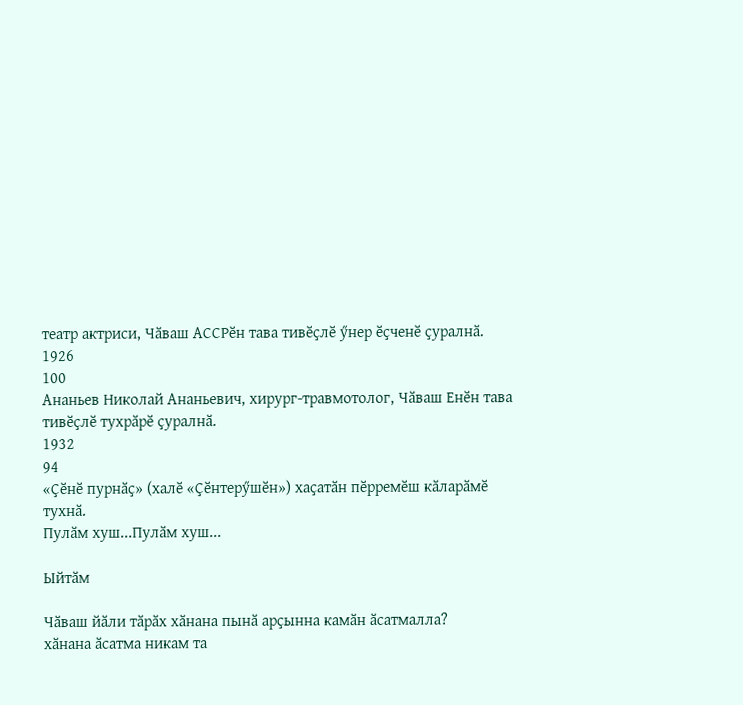театр актриси, Чӑваш АССРӗн тава тивӗҫлӗ ӳнер ӗҫченӗ ҫуралнӑ.
1926
100
Ананьев Николай Ананьевич, хирург-травмотолог, Чӑваш Енӗн тава тивӗҫлӗ тухрӑрӗ ҫуралнӑ.
1932
94
«Ҫӗнӗ пурнӑҫ» (халӗ «Ҫӗнтерӳшӗн») хаҫатӑн пӗрремӗш кӑларӑмӗ тухнӑ.
Пулӑм хуш...Пулӑм хуш...

Ыйтӑм

Чӑваш йӑли тӑрӑх хӑнана пынӑ арҫынна камӑн ӑсатмалла?
хӑнана ӑсатма никам та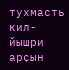тухмасть
кил-йышри арҫын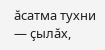ӑсатма тухни — ҫылӑх,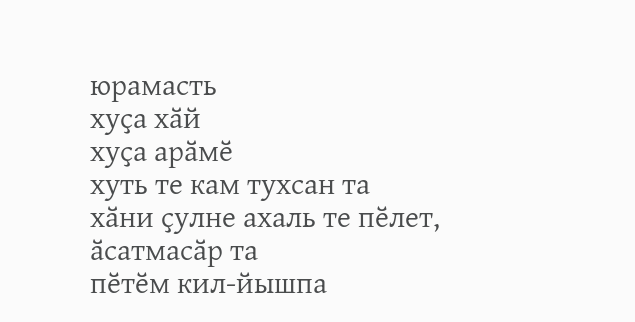юрамасть
хуҫа хӑй
хуҫа арӑмӗ
хуть те кам тухсан та
хӑни ҫулне ахаль те пӗлет, ӑсатмасӑр та
пӗтӗм кил-йышпа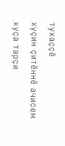тухаҫҫӗ
хуҫин ҫитӗннӗ ачисем
хуҫа тарҫи